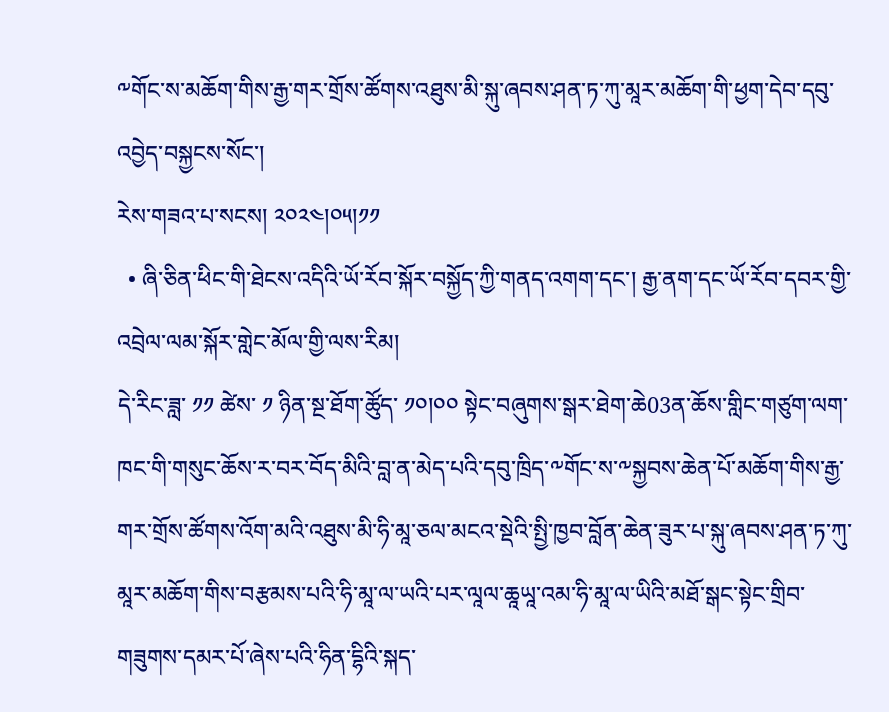༸གོང་ས་མཆོག་གིས་རྒྱ་གར་གྲོས་ཚོགས་འཐུས་མི་སྐུ་ཞབས་ཤན་ཏ་ཀུ་མཱར་མཆོག་གི་ཕྱག་དེབ་དབུ་འབྱེད་བསྐྱངས་སོང་།
རེས་གཟའ་པ་སངས། ༢༠༢༤།༠༥།༡༡
  • ཞི་ཅིན་ཕིང་གི་ཐེངས་འདིའི་ཡོ་རོབ་སྐོར་བསྐྱོད་ཀྱི་གནད་འགག་དང་། རྒྱ་ནག་དང་ཡོ་རོབ་དབར་གྱི་འབྲེལ་ལམ་སྐོར་གླེང་མོལ་གྱི་ལས་རིམ།
དེ་རིང་ཟླ་ ༡༡ ཚེས་ ༡ ཉིན་སྔ་ཐོག་ཚོུད་ ༡༠།༠༠ སྟེང་བཞུགས་སྒར་ཐེག་ཆེ03ན་ཆོས་གླིང་གཙུག་ལག་ཁང་གི་གསུང་ཆོས་ར་བར་བོད་མིའི་བླ་ན་མེད་པའི་དབུ་ཁྲིད་༸གོང་ས་༸སྐྱབས་ཆེན་པོ་མཆོག་གིས་རྒྱ་གར་གྲོས་ཚོགས་འོག་མའི་འཐུས་མི་ཧི་མཱ་ཅལ་མངའ་སྡེའི་སྤྱི་ཁྱབ་བློན་ཆེན་ཟུར་པ་སྐུ་ཞབས་ཤན་ཏ་ཀུ་མཱར་མཆོག་གིས་བརྩམས་པའི་ཧི་མཱ་ལ་ཡའི་པར་ལཱལ་ཆཱཡཱ་འམ་ཧི་མཱ་ལ་ཡིའི་མཐོ་སྒང་སྟེང་གྲིབ་གཟུགས་དམར་པོ་ཞེས་པའི་ཧིན་དྷིའི་སྐད་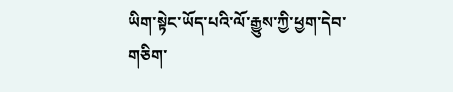ཡིག་སྟེང་ཡོད་པའི་ལོ་རྒྱུས་ཀྱི་ཕྱག་དེབ་གཅིག་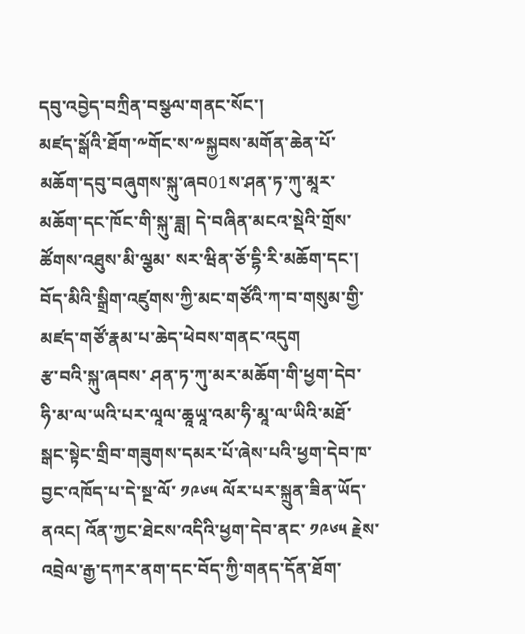དབུ་འབྱེད་བཀྲིན་བསྩལ་གནང་སོང་།
མཛད་སྒོའི་ཐོག་༸གོང་ས་༸སྐྱབས་མགོན་ཆེན་པོ་མཆོག་དབུ་བཞུགས་སྐུ་ཞབ01ས་ཤན་ཏ་ཀུ་མཱར་མཆོག་དང་ཁོང་གི་སྐུ་ཟླ། དེ་བཞིན་མངའ་སྡེའི་གྲོས་ཚོགས་འཐུས་མི་ལྕམ་ སར་ཝིན་ཅོ་དྷི་རི་མཆོག་དང་། བོད་མིའི་སྒྲིག་འཛུགས་ཀྱི་མང་གཙོའི་ཀ་བ་གསུམ་གྱི་མཛད་གཙོ་རྣམ་པ་ཆེད་ཕེབས་གནང་འདུག
རྩ་བའི་སྐུ་ཞབས་ ཤན་ཏ་ཀུ་མར་མཆོག་གི་ཕྱག་དེབ་ ཧི་མ་ལ་ཡའི་པར་ལཱལ་ཆཱཡཱ་འམ་ཧི་མཱ་ལ་ཡིའི་མཐོ་སྒང་སྟེང་གྲིབ་གཟུགས་དམར་པོ་ཞེས་པའི་ཕྱག་དེབ་ཁ་བྱང་འཁོད་པ་དེ་སྔ་ལོ་ ༡༩༦༥ ལོར་པར་སྐྲུན་ཟིན་ཡོད་ནའང། འོན་ཀྱང་ཐེངས་འདིའི་ཕྱག་དེབ་ནང་ ༡༩༦༥ རྗེས་འབྲེལ་རྒྱ་དཀར་ནག་དང་བོད་ཀྱི་གནད་དོན་ཐོག་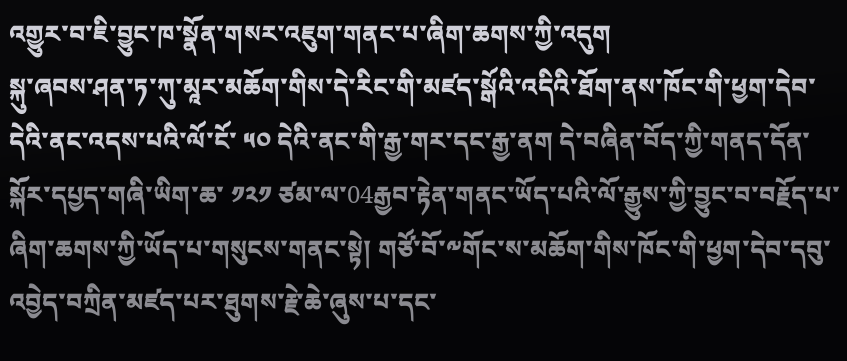འགྱུར་བ་ཇི་བྱུང་ཁ་སྣོན་གསར་འཇུག་གནང་པ་ཞིག་ཆགས་ཀྱི་འདུག
སྐུ་ཞབས་ཤན་ཏ་ཀུ་མཱར་མཆོག་གིས་དེ་རིང་གི་མཛད་སྒོའི་འདིའི་ཐོག་ནས་ཁོང་གི་ཕྱག་དེབ་དེའི་ནང་འདས་པའི་ལོ་ངོ་ ༥༠ དེའི་ནང་གི་རྒྱ་གར་དང་རྒྱ་ནག དེ་བཞིན་བོད་ཀྱི་གནད་དོན་སྐོར་དཔྱད་གཞི་ཡིག་ཆ་ ༡༢༡ ཙམ་ལ་04རྒྱབ་རྟེན་གནང་ཡོད་པའི་ལོ་རྒྱུས་ཀྱི་བྱུང་བ་བརྗོད་པ་ཞིག་ཆགས་ཀྱི་ཡོད་པ་གསུངས་གནང་སྟེ། གཙོ་བོ་༸གོང་ས་མཆོག་གིས་ཁོང་གི་ཕྱག་དེབ་དབུ་འབྱེད་བཀྲིན་མཛད་པར་ཐུགས་རྗེ་ཆེ་ཞུས་པ་དང་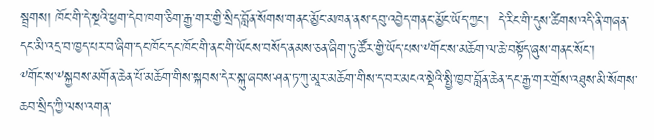སྦྲགས། ཁོང་གི་དེ་སྔའི་ཕྱག་དེབ་ཁག་ཅིག་རྒྱ་གར་གྱི་སྲིད་བློན་སོགས་གནང་མྱོང་མཁན་ནས་དབུ་འབྱེད་གནང་མྱོང་ཡོད་ཀྱང་།  དེ་རིང་གི་དུས་ཚིགས་འདི་ནི་གཞན་དང་མི་འདྲ་བ་ཁྱད་པར་བ་ཞིག་དང་ཁོང་དང་ཁོང་གི་ནང་གི་ཡོངས་བསོད་ནམས་ཅན་ཞིག་ཏུ་ཚོར་གྱི་ཡོད་པས་༸གོང་ས་མཆོག་ལ་ཆེ་བསྟོད་ཞུས་གནང་སོང་།
༸གོང་ས་༸སྐྱབས་མགོན་ཆེན་པོ་མཆོག་གིས་སྐབས་དེར་སྐུ་ཞབས་ཤན་ཏ་ཀུ་མཱར་མཆོག་གིས་ད་བར་མངའ་སྡེའི་སྤྱི་ཁྱབ་བློན་ཆེན་དང་རྒྱ་གར་གྲོས་འཐུས་མི་སོགས་ཆབ་སྲིད་ཀྱི་ལས་འགན་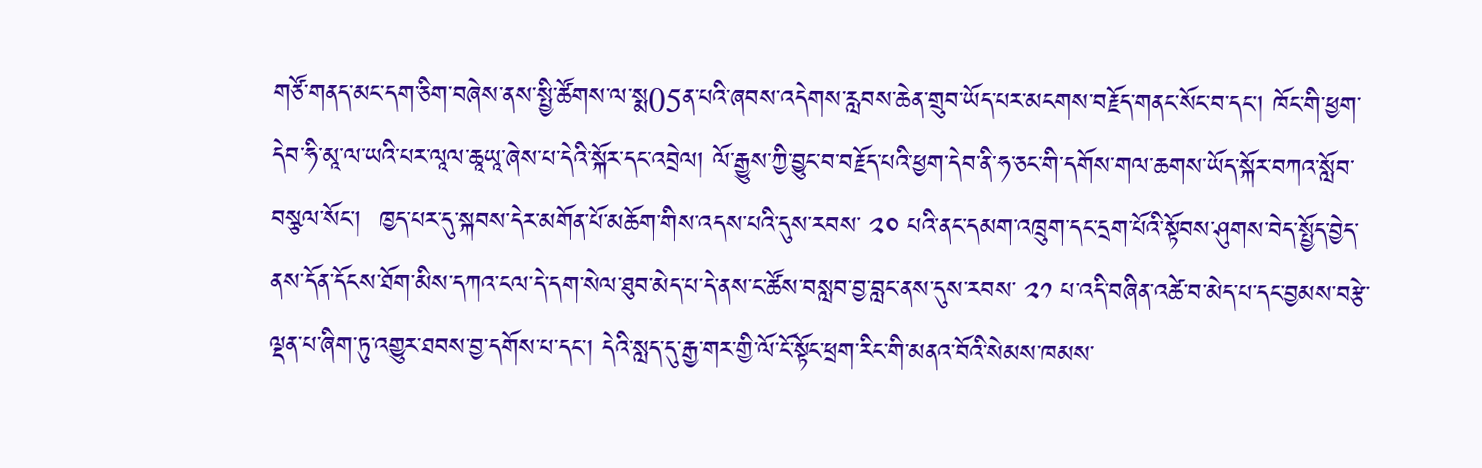གཙོ་གནད་མང་དག་ཅིག་བཞེས་ནས་སྤྱི་ཚོགས་ལ་སྨ05ན་པའི་ཞབས་འདེགས་རླབས་ཆེན་གྲུབ་ཡོད་པར་མངགས་བརྗོད་གནང་སོང་བ་དང། ཁོང་གི་ཕྱག་དེབ་ཧི་མཱ་ལ་ཡའི་པར་ལཱལ་ཆཱཡཱ་ཞེས་པ་དེའི་སྐོར་དང་འབྲེལ། ལོ་རྒྱུས་ཀྱི་བྱུང་བ་བརྗོད་པའི་ཕྱག་དེབ་ནི་ཧ་ཅང་གི་དགོས་གལ་ཆགས་ཡོད་སྐོར་བཀའ་སློབ་བསྩལ་སོང་།  ཁྱད་པར་དུ་སྐབས་དེར་མགོན་པོ་མཆོག་གིས་འདས་པའི་དུས་རབས་ ༢༠ པའི་ནང་དམག་འཁྲུག་དང་དྲག་པོའི་སྟོབས་ཤུགས་བེད་སྤྱོད་བྱེད་ནས་དོན་དོངས་ཐོག་མིས་དཀའ་ངལ་དེ་དག་སེལ་ཐུབ་མེད་པ་དེ་ནས་ང་ཚོས་བསླབ་བྱ་བླང་ནས་དུས་རབས་ ༢༡ པ་འདི་བཞིན་འཚེ་བ་མེད་པ་དང་བྱམས་བརྩེ་ལྡན་པ་ཞིག་ཏུ་འགྱུར་ཐབས་བྱ་དགོས་པ་དང་། དེའི་སླད་དུ་རྒྱ་གར་གྱི་ལོ་ངོ་སྟོང་ཕྲག་རིང་གི་མནའ་བོའི་སེམས་ཁམས་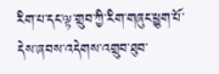རིག་པ་དང་ལྟ་གྲུབ་ཀྱི་རིག་གཞུང་ཕྱུག་པོ་དེས་ཞབས་འདེགས་འགྲུབ་ཐུབ་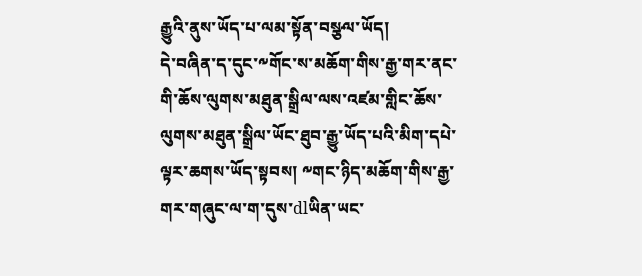རྒྱུའི་ནུས་ཡོད་པ་ལམ་སྟོན་བསྩལ་ཡོད།
དེ་བཞིན་ད་དུང་༸གོང་ས་མཆོག་གིས་རྒྱ་གར་ནང་གི་ཆོས་ལུགས་མཐུན་སྒྲིལ་ལས་འཛམ་གླིང་ཆོས་ལུགས་མཐུན་སྒྲིལ་ཡོང་ཐུབ་རྒྱུ་ཡོད་པའི་མིག་དཔེ་ལྟར་ཆགས་ཡོད་སྟབས། ༸གང་ཉིད་མཆོག་གིས་རྒྱ་གར་གཞུང་ལ་ག་དུས་dlཡིན་ཡང་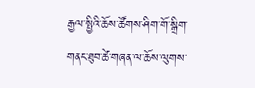རྒྱལ་སྤྱིའི་ཆོས་ཚོགས་ཤིག་གོ་སྒྲིག་གནང་ཐུབ་ཚེ་གཞན་ལ་ཆོས་ལུགས་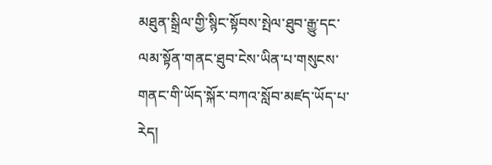མཐུན་སྒྲིལ་གྱི་སྙིང་སྟོབས་སྤེལ་ཐུབ་རྒྱུ་དང་ལམ་སྟོན་གནང་ཐུབ་ངེས་ཡིན་པ་གསུངས་གནང་གི་ཡོད་སྐོར་བཀའ་སློབ་མཛད་ཡོད་པ་རེད།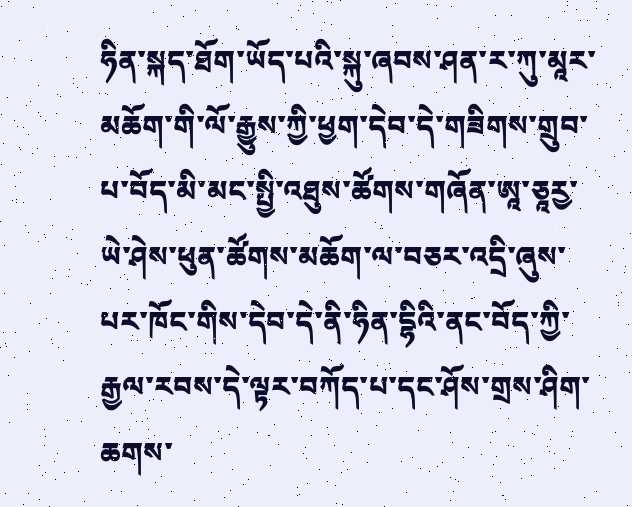ཧིན་སྐད་ཐོག་ཡོད་པའི་སྐུ་ཞབས་ཤན་ར་ཀུ་མཱར་མཆོག་གི་ལོ་རྒྱུས་ཀྱི་ཕྱག་དེབ་དེ་གཟིགས་གྲུབ་པ་བོད་མི་མང་སྤྱི་འཐུས་ཚོགས་གཞོན་ཨཱ་ཅཱརྱ་ཡེ་ཤེས་ཕུན་ཚོགས་མཆོག་ལ་བཅར་འདྲི་ཞུས་པར་ཁོང་གིས་དེབ་དེ་ནི་ཧིན་དྷིའི་ནང་བོད་ཀྱི་རྒྱལ་རབས་དེ་ལྟར་བཀོད་པ་དང་ཤོས་གྲས་ཤིག་ཆགས་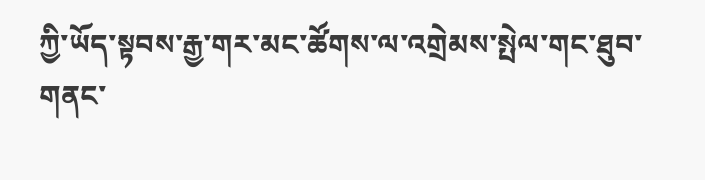ཀྱི་ཡོད་སྟབས་རྒྱ་གར་མང་ཚོགས་ལ་འགྲེམས་སྤེལ་གང་ཐུབ་གནང་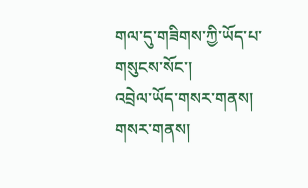གལ་དུ་གཟིགས་ཀྱི་ཡོད་པ་གསུངས་སོང་།
འབྲེལ་ཡོད་གསར་གནས།
གསར་གནས།